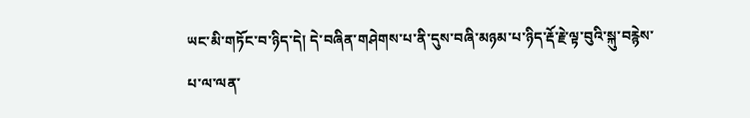ཡང་མི་གཏོང་བ་ཉིད་དེ། དེ་བཞིན་གཤེགས་པ་ནི་དུས་བཞི་མཉམ་པ་ཉིད་རྡོ་རྗེ་ལྟ་བུའི་སྐུ་བརྙེས་པ་ལ་ལན་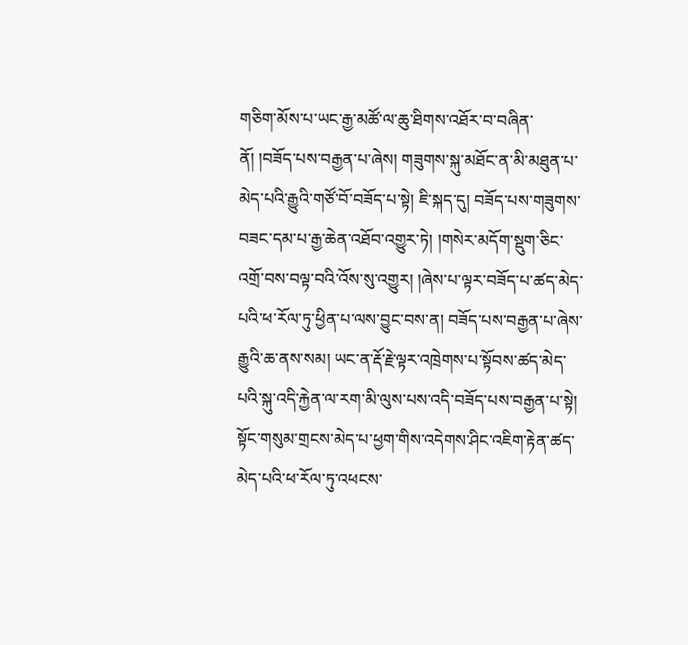གཅིག་མོས་པ་ཡང་རྒྱ་མཚོ་ལ་ཆུ་ཐིགས་འཐོར་བ་བཞིན་ནོ། །བཟོད་པས་བརྒྱན་པ་ཞེས། གཟུགས་སྐུ་མཐོང་ན་མི་མཐུན་པ་མེད་པའི་རྒྱུའི་གཙོ་བོ་བཟོད་པ་སྟེ། ཇི་སྐད་དུ། བཟོད་པས་གཟུགས་བཟང་དམ་པ་རྒྱ་ཆེན་འཐོབ་འགྱུར་ཏེ། །གསེར་མདོག་སྡུག་ཅིང་འགྲོ་བས་བལྟ་བའི་འོས་སུ་འགྱུར། །ཞེས་པ་ལྟར་བཟོད་པ་ཚད་མེད་པའི་ཕ་རོལ་ཏུ་ཕྱིན་པ་ལས་བྱུང་བས་ན། བཟོད་པས་བརྒྱན་པ་ཞེས་རྒྱུའི་ཆ་ནས་སམ། ཡང་ན་རྡོ་རྗེ་ལྟར་འཁྲེགས་པ་སྟོབས་ཚད་མེད་པའི་སྐུ་འདི་རྐྱེན་ལ་རག་མི་ལུས་པས་འདི་བཟོད་པས་བརྒྱན་པ་སྟེ། སྟོང་གསུམ་གྲངས་མེད་པ་ཕྱག་གིས་འདེགས་ཤིང་འཇིག་རྟེན་ཚད་མེད་པའི་ཕ་རོལ་ཏུ་འཕངས་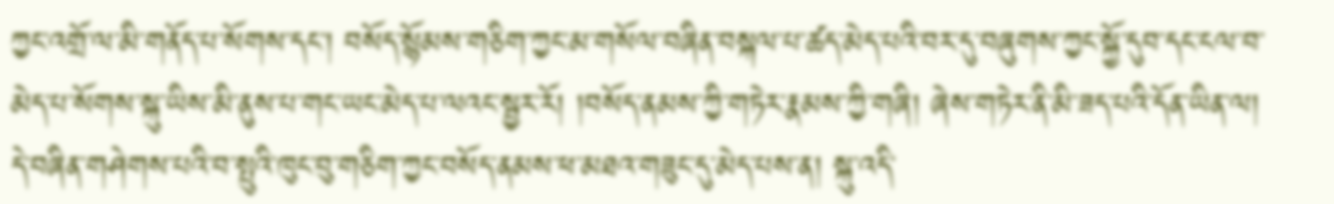ཀྱང་འགྲོ་ལ་མི་གནོད་པ་སོགས་དང་། བསོད་སྙོམས་གཅིག་ཀྱང་མ་གསོལ་བཞིན་བསྐལ་པ་ཚད་མེད་པའི་བར་དུ་བཞུགས་ཀྱང་སྐྱོ་དུབ་དང་ངལ་བ་མེད་པ་སོགས་སྐུ་ཡིས་མི་ནུས་པ་གང་ཡང་མེད་པ་ལའང་སྦྱར་རོ། །བསོད་ནམས་ཀྱི་གཏེར་རྣམས་ཀྱི་གཞི། ཞེས་གཏེར་ནི་མི་ཟད་པའི་དོན་ཡིན་ལ། དེ་བཞིན་གཤེགས་པའི་བ་སྤུའི་ཁུང་བུ་གཅིག་ཀྱང་བསོད་ནམས་ཕ་མཐའ་གཟུང་དུ་མེད་པས་ན། སྐུ་འདི་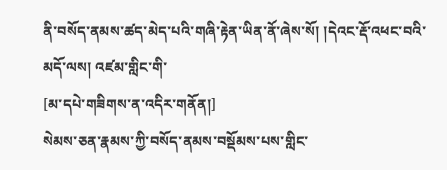ནི་བསོད་ནམས་ཚད་མེད་པའི་གཞི་རྟེན་ཡིན་ནོ་ཞེས་སོ། །དེའང་རྡོ་འཕང་བའི་མདོ་ལས། འཛམ་གླིང་གི་
[མ་དཔེ་གཟིགས་ན་འདིར་གནོན།]
སེམས་ཅན་རྣམས་ཀྱི་བསོད་ནམས་བསྡོམས་པས་གླིང་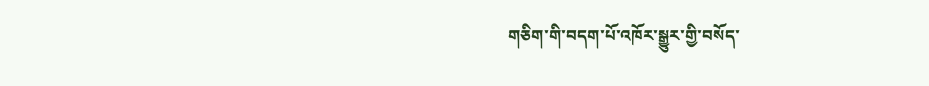གཅིག་གི་བདག་པོ་འཁོར་སྒྱུར་གྱི་བསོད་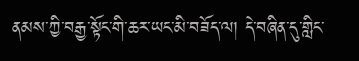ནམས་ཀྱི་བརྒྱ་སྟོང་གི་ཆར་ཡང་མི་བཟོད་ལ། དེ་བཞིན་དུ་གླིང་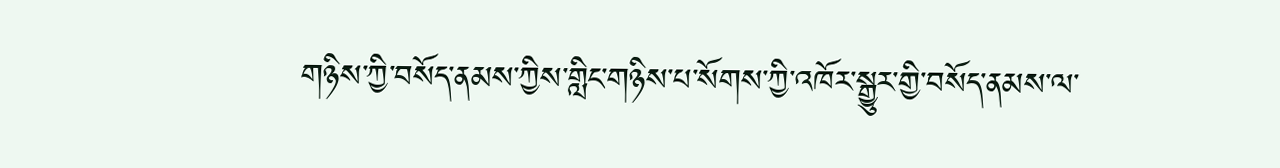གཉིས་ཀྱི་བསོད་ནམས་ཀྱིས་གླིང་གཉིས་པ་སོགས་ཀྱི་འཁོར་སྒྱུར་གྱི་བསོད་ནམས་ལ་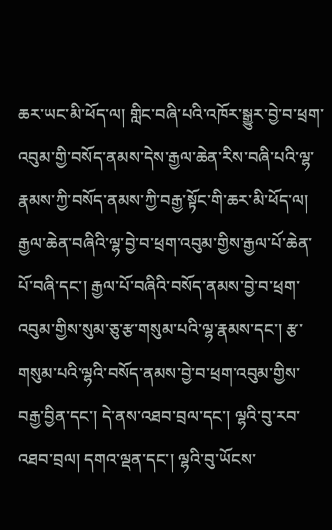ཆར་ཡང་མི་ཕོད་ལ། གླིང་བཞི་པའི་འཁོར་སྒྱུར་བྱེ་བ་ཕྲག་འབུམ་གྱི་བསོད་ནམས་དེས་རྒྱལ་ཆེན་རིས་བཞི་པའི་ལྷ་རྣམས་ཀྱི་བསོད་ནམས་ཀྱི་བརྒྱ་སྟོང་གི་ཆར་མི་ཕོད་ལ། རྒྱལ་ཆེན་བཞིའི་ལྷ་བྱེ་བ་ཕྲག་འབུམ་གྱིས་རྒྱལ་པོ་ཆེན་པོ་བཞི་དང་། རྒྱལ་པོ་བཞིའི་བསོད་ནམས་བྱེ་བ་ཕྲག་འབུམ་གྱིས་སུམ་ཅུ་རྩ་གསུམ་པའི་ལྷ་རྣམས་དང་། རྩ་གསུམ་པའི་ལྷའི་བསོད་ནམས་བྱེ་བ་ཕྲག་འབུམ་གྱིས་བརྒྱ་བྱིན་དང་། དེ་ནས་འཐབ་བྲལ་དང་། ལྷའི་བུ་རབ་འཐབ་བྲལ། དགའ་ལྡན་དང་། ལྷའི་བུ་ཡོངས་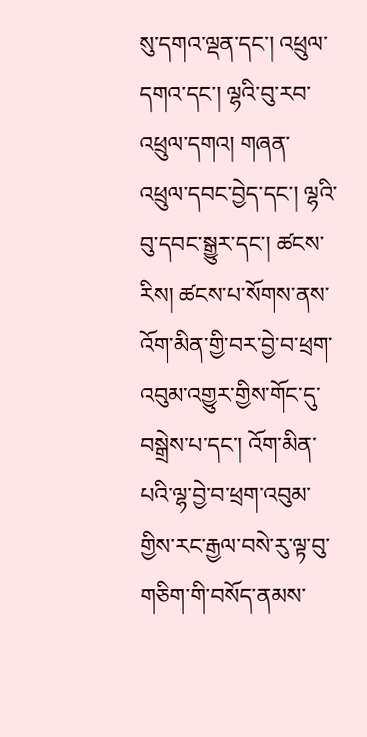སུ་དགའ་ལྡན་དང་། འཕྲུལ་དགའ་དང་། ལྷའི་བུ་རབ་འཕྲུལ་དགའ། གཞན་འཕྲུལ་དབང་བྱེད་དང་། ལྷའི་བུ་དབང་སྒྱུར་དང་། ཚངས་རིས། ཚངས་པ་སོགས་ནས་འོག་མིན་གྱི་བར་བྱེ་བ་ཕྲག་འབུམ་འགྱུར་གྱིས་གོང་དུ་བསྒྲེས་པ་དང་། འོག་མིན་པའི་ལྷ་བྱེ་བ་ཕྲག་འབུམ་གྱིས་རང་རྒྱལ་བསེ་རུ་ལྟ་བུ་གཅིག་གི་བསོད་ནམས་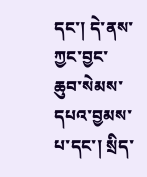དང་། དེ་ནས་ཀྱང་བྱང་ཆུབ་སེམས་དཔའ་བྱམས་པ་དང་། སྲིད་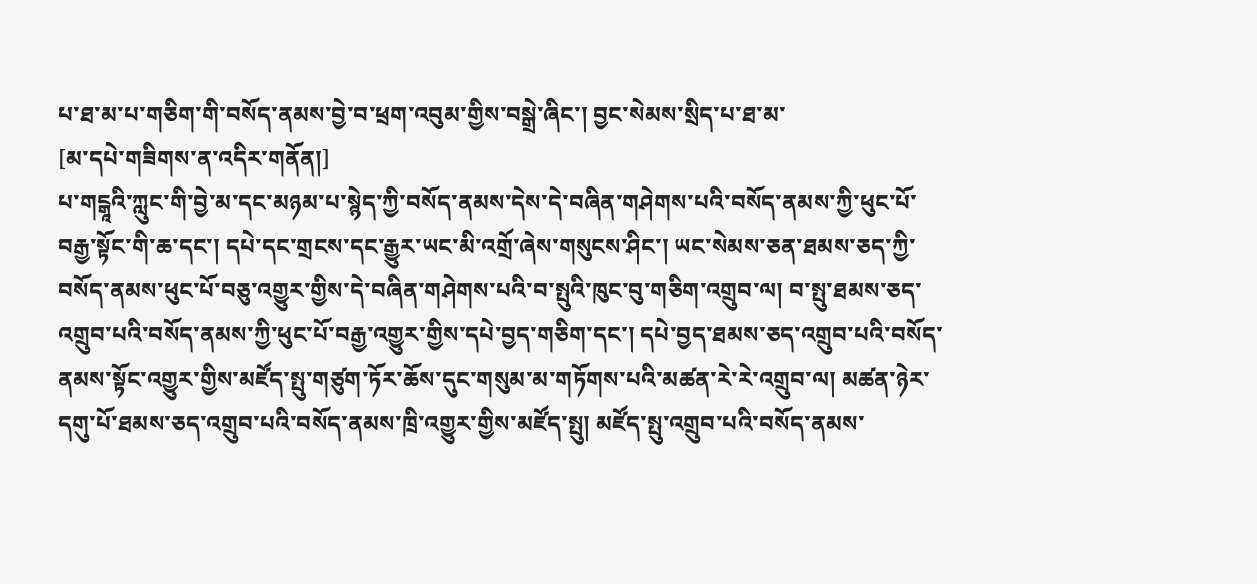པ་ཐ་མ་པ་གཅིག་གི་བསོད་ནམས་བྱེ་བ་ཕྲག་འབུམ་གྱིས་བསྒྲེ་ཞིང་། བྱང་སེམས་སྲིད་པ་ཐ་མ་
[མ་དཔེ་གཟིགས་ན་འདིར་གནོན།]
པ་གངྒཱའི་ཀླུང་གི་བྱེ་མ་དང་མཉམ་པ་སྙེད་ཀྱི་བསོད་ནམས་དེས་དེ་བཞིན་གཤེགས་པའི་བསོད་ནམས་ཀྱི་ཕུང་པོ་བརྒྱ་སྟོང་གི་ཆ་དང་། དཔེ་དང་གྲངས་དང་རྒྱུར་ཡང་མི་འགྲོ་ཞེས་གསུངས་ཤིང་། ཡང་སེམས་ཅན་ཐམས་ཅད་ཀྱི་བསོད་ནམས་ཕུང་པོ་བཅུ་འགྱུར་གྱིས་དེ་བཞིན་གཤེགས་པའི་བ་སྤུའི་ཁུང་བུ་གཅིག་འགྲུབ་ལ། བ་སྤུ་ཐམས་ཅད་འགྲུབ་པའི་བསོད་ནམས་ཀྱི་ཕུང་པོ་བརྒྱ་འགྱུར་གྱིས་དཔེ་བྱད་གཅིག་དང་། དཔེ་བྱད་ཐམས་ཅད་འགྲུབ་པའི་བསོད་ནམས་སྟོང་འགྱུར་གྱིས་མཛོད་སྤུ་གཙུག་ཏོར་ཆོས་དུང་གསུམ་མ་གཏོགས་པའི་མཚན་རེ་རེ་འགྲུབ་ལ། མཚན་ཉེར་དགུ་པོ་ཐམས་ཅད་འགྲུབ་པའི་བསོད་ནམས་ཁྲི་འགྱུར་གྱིས་མཛོད་སྤུ། མཛོད་སྤུ་འགྲུབ་པའི་བསོད་ནམས་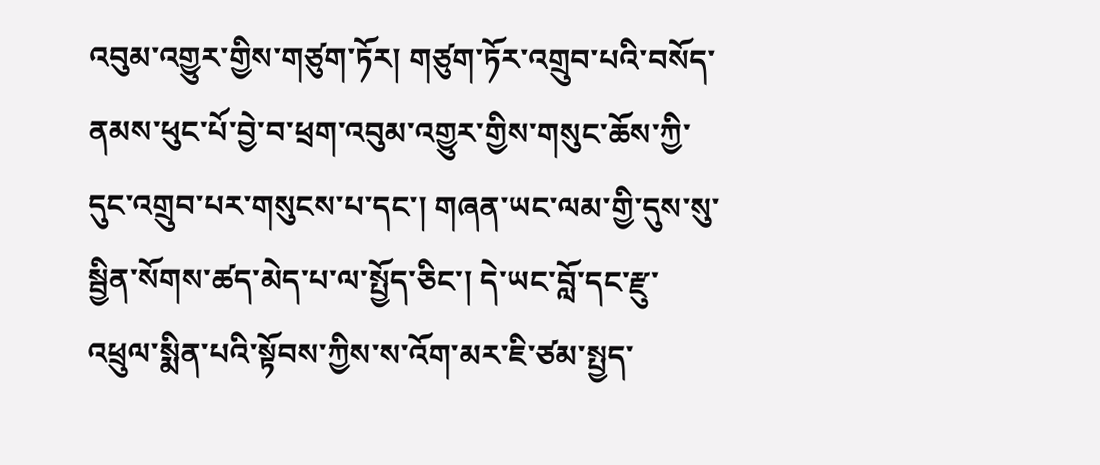འབུམ་འགྱུར་གྱིས་གཙུག་ཏོར། གཙུག་ཏོར་འགྲུབ་པའི་བསོད་ནམས་ཕུང་པོ་བྱེ་བ་ཕྲག་འབུམ་འགྱུར་གྱིས་གསུང་ཆོས་ཀྱི་དུང་འགྲུབ་པར་གསུངས་པ་དང་། གཞན་ཡང་ལམ་གྱི་དུས་སུ་སྦྱིན་སོགས་ཚད་མེད་པ་ལ་སྤྱོད་ཅིང་། དེ་ཡང་བློ་དང་རྫུ་འཕྲུལ་སྨིན་པའི་སྟོབས་ཀྱིས་ས་འོག་མར་ཇི་ཙམ་སྤྱད་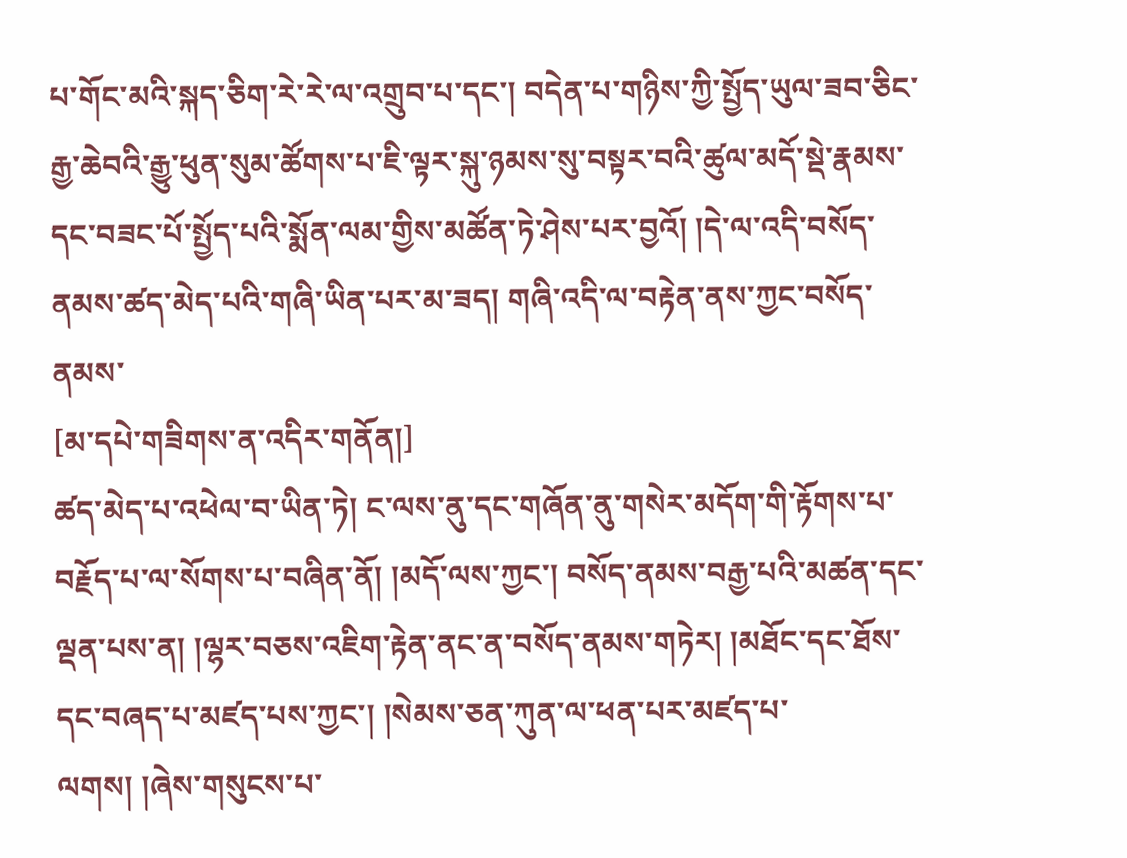པ་གོང་མའི་སྐད་ཅིག་རེ་རེ་ལ་འགྲུབ་པ་དང་། བདེན་པ་གཉིས་ཀྱི་སྤྱོད་ཡུལ་ཟབ་ཅིང་རྒྱ་ཆེབའི་རྒྱུ་ཕུན་སུམ་ཚོགས་པ་ཇི་ལྟར་སྐུ་ཉམས་སུ་བསྟར་བའི་ཚུལ་མདོ་སྡེ་རྣམས་དང་བཟང་པོ་སྤྱོད་པའི་སྨོན་ལམ་གྱིས་མཚོན་ཏེ་ཤེས་པར་བྱའོ། །དེ་ལ་འདི་བསོད་ནམས་ཚད་མེད་པའི་གཞི་ཡིན་པར་མ་ཟད། གཞི་འདི་ལ་བརྟེན་ནས་ཀྱང་བསོད་ནམས་
[མ་དཔེ་གཟིགས་ན་འདིར་གནོན།]
ཚད་མེད་པ་འཕེལ་བ་ཡིན་ཏེ། ང་ལས་ནུ་དང་གཞོན་ནུ་གསེར་མདོག་གི་རྟོགས་པ་བརྗོད་པ་ལ་སོགས་པ་བཞིན་ནོ། །མདོ་ལས་ཀྱང་། བསོད་ནམས་བརྒྱ་པའི་མཚན་དང་ལྡན་པས་ན། །ལྷར་བཅས་འཇིག་རྟེན་ནང་ན་བསོད་ནམས་གཏེར། །མཐོང་དང་ཐོས་དང་བཞད་པ་མཛད་པས་ཀྱང་། །སེམས་ཅན་ཀུན་ལ་ཕན་པར་མཛད་པ་ལགས། །ཞེས་གསུངས་པ་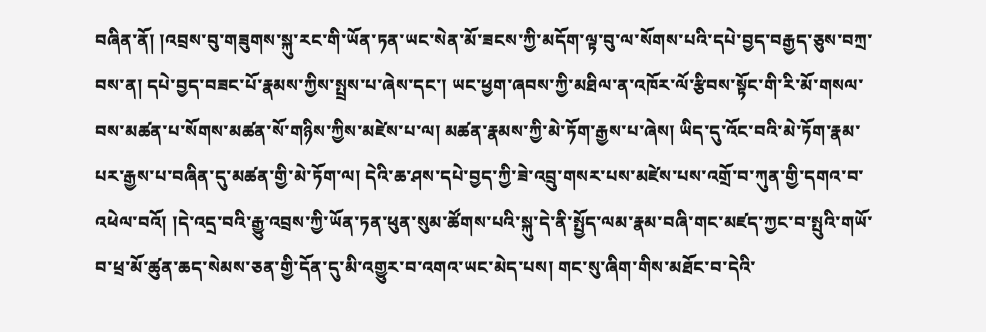བཞིན་ནོ། །འབྲས་བུ་གཟུགས་སྐུ་རང་གི་ཡོན་ཏན་ཡང་སེན་མོ་ཟངས་ཀྱི་མདོག་ལྟ་བུ་ལ་སོགས་པའི་དཔེ་བྱད་བརྒྱད་ཅུས་བཀྲ་བས་ན། དཔེ་བྱད་བཟང་པོ་རྣམས་ཀྱིས་སྤྲས་པ་ཞེས་དང་། ཡང་ཕྱག་ཞབས་ཀྱི་མཐིལ་ན་འཁོར་ལོ་རྩིབས་སྟོང་གི་རི་མོ་གསལ་བས་མཚན་པ་སོགས་མཚན་སོ་གཉིས་ཀྱིས་མཛེས་པ་ལ། མཚན་རྣམས་ཀྱི་མེ་ཏོག་རྒྱས་པ་ཞེས། ཡིད་དུ་འོང་བའི་མེ་ཏོག་རྣམ་པར་རྒྱས་པ་བཞིན་དུ་མཚན་གྱི་མེ་ཏོག་ལ། དེའི་ཆ་ཤས་དཔེ་བྱད་ཀྱི་ཟེ་འབྲུ་གསར་པས་མཛེས་པས་འགྲོ་བ་ཀུན་གྱི་དགའ་བ་འཕེལ་བའོ། །དེ་འདྲ་བའི་རྒྱུ་འབྲས་ཀྱི་ཡོན་ཏན་ཕུན་སུམ་ཚོགས་པའི་སྐུ་དེ་ནི་སྤྱོད་ལམ་རྣམ་བཞི་གང་མཛད་ཀྱང་བ་སྤུའི་གཡོ་བ་ཕྲ་མོ་ཚུན་ཆད་སེམས་ཅན་གྱི་དོན་དུ་མི་འགྱུར་བ་འགའ་ཡང་མེད་པས། གང་སུ་ཞིག་གིས་མཐོང་བ་དེའི་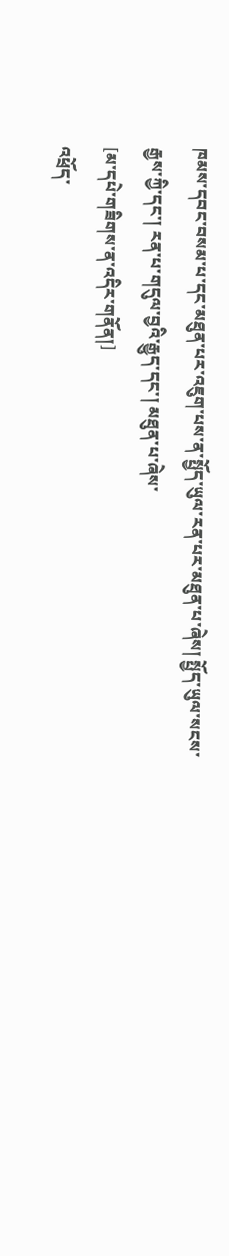ཁམས་དབང་བསམ་པ་དང་མཐུན་པར་འཇུག་པས་ན་སྤྱོད་ཡུལ་རན་པར་མཐུན་པ་ཞེས། སྤྱོད་ཡུལ་སངས་རྒྱས་ཀྱི་དང་། རན་པ་གདུལ་བྱའི་རྒྱུད་དང་། མཐུན་པ་ཞེས་
[མ་དཔེ་གཟིགས་ན་འདིར་གནོན།]
འཕྲོད་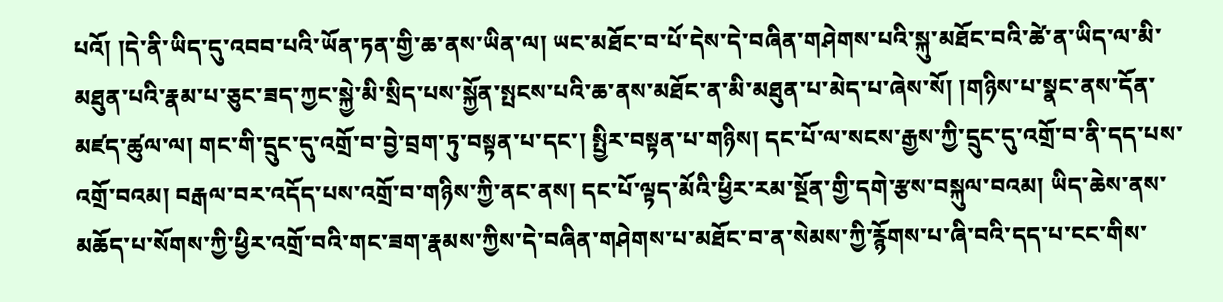པའོ། །དེ་ནི་ཡིད་དུ་འབབ་པའི་ཡོན་ཏན་གྱི་ཆ་ནས་ཡིན་ལ། ཡང་མཐོང་བ་པོ་དེས་དེ་བཞིན་གཤེགས་པའི་སྐུ་མཐོང་བའི་ཚེ་ན་ཡིད་ལ་མི་མཐུན་པའི་རྣམ་པ་ཅུང་ཟད་ཀྱང་སྐྱེ་མི་སྲིད་པས་སྐྱོན་སྤངས་པའི་ཆ་ནས་མཐོང་ན་མི་མཐུན་པ་མེད་པ་ཞེས་སོ། །གཉིས་པ་སྣང་ནས་དོན་མཛད་ཚུལ་ལ། གང་གི་དྲུང་དུ་འགྲོ་བ་བྱེ་བྲག་ཏུ་བསྟན་པ་དང་། སྤྱིར་བསྟན་པ་གཉིས། དང་པོ་ལ་སངས་རྒྱས་ཀྱི་དྲུང་དུ་འགྲོ་བ་ནི་དད་པས་འགྲོ་བའམ། བརྒལ་བར་འདོད་པས་འགྲོ་བ་གཉིས་ཀྱི་ནང་ནས། དང་པོ་ལྟད་མོའི་ཕྱིར་རམ་སྔོན་གྱི་དགེ་རྩས་བསྐུལ་བའམ། ཡིད་ཆེས་ནས་མཆོད་པ་སོགས་ཀྱི་ཕྱིར་འགྲོ་བའི་གང་ཟག་རྣམས་ཀྱིས་དེ་བཞིན་གཤེགས་པ་མཐོང་བ་ན་སེམས་ཀྱི་རྙོགས་པ་ཞི་བའི་དད་པ་ངང་གིས་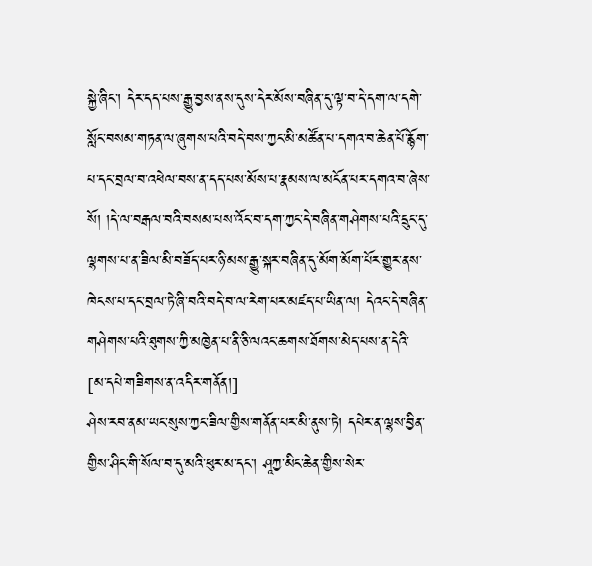སྐྱེ་ཞིང་། དེར་དད་པས་རྒྱུ་བྱས་ནས་དུས་དེར་མོས་བཞིན་དུ་ལྟ་བ་དེ་དག་ལ་དགེ་སློང་བསམ་གཏན་ལ་ཞུགས་པའི་བདེ་བས་ཀྱང་མི་མཚོན་པ་དགའ་བ་ཆེན་པོ་རྙོག་པ་དང་བྲལ་བ་འཕེལ་བས་ན་དད་པས་མོས་པ་རྣམས་ལ་མངོན་པར་དགའ་བ་ཞེས་སོ། །དེ་ལ་བརྒལ་བའི་བསམ་པས་འོང་བ་དག་ཀྱང་དེ་བཞིན་གཤེགས་པའི་དྲུང་དུ་ལྷགས་པ་ན་ཟིལ་མི་བཟོད་པར་ཉི་མས་རྒྱུ་སྐར་བཞིན་དུ་མོག་མོག་པོར་གྱུར་ནས་ཁེངས་པ་དང་བྲལ་ཏེ་ཞི་བའི་བདེ་བ་ལ་རེག་པར་མཛད་པ་ཡིན་ལ། དེའང་དེ་བཞིན་གཤེགས་པའི་ཐུགས་ཀྱི་མཁྱེན་པ་ནི་ཅི་ལའང་ཆགས་ཐོགས་མེད་པས་ན་དེའི་
[མ་དཔེ་གཟིགས་ན་འདིར་གནོན།]
ཤེས་རབ་ནམ་ཡང་སུས་ཀྱང་ཟིལ་གྱིས་གནོན་པར་མི་ནུས་ཏེ། དཔེར་ན་ལྷས་བྱིན་གྱིས་ཤིང་གི་སོལ་བ་དུ་མའི་ཕུར་མ་དང་། ཤཱཀྱ་མིང་ཆེན་གྱིས་སེར་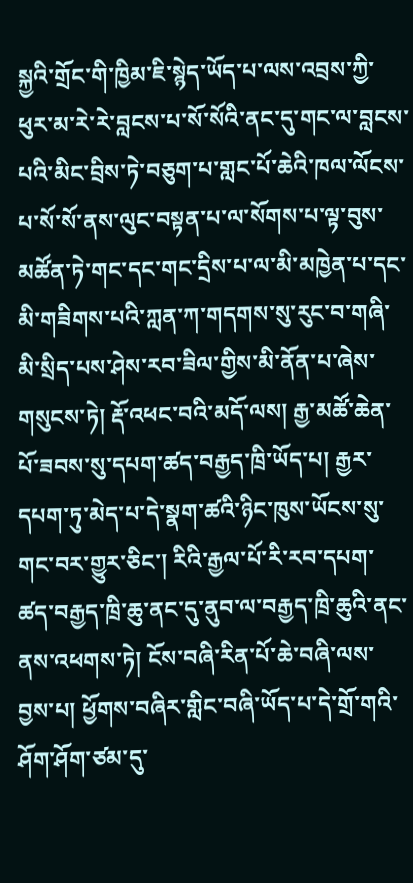སྐྱའི་གྲོང་གི་ཁྱིམ་ཇི་སྙེད་ཡོད་པ་ལས་འབྲས་ཀྱི་ཕུར་མ་རེ་རེ་བླངས་པ་སོ་སོའི་ནང་དུ་གང་ལ་བླངས་པའི་མིང་བྲིས་ཏེ་བཅུག་པ་གླང་པོ་ཆེའི་ཁལ་ལོངས་པ་སོ་སོ་ནས་ལུང་བསྟན་པ་ལ་སོགས་པ་ལྟ་བུས་མཚོན་ཏེ་གང་དང་གང་དྲིས་པ་ལ་མི་མཁྱེན་པ་དང་མི་གཟིགས་པའི་ཀླན་ཀ་གདགས་སུ་རུང་བ་གཞི་མི་སྲིད་པས་ཤེས་རབ་ཟིལ་གྱིས་མི་ནོན་པ་ཞེས་གསུངས་ཏེ། རྡོ་འཕང་བའི་མདོ་ལས། རྒྱ་མཚོ་ཆེན་པོ་ཟབས་སུ་དཔག་ཚད་བརྒྱད་ཁྲི་ཡོད་པ། རྒྱར་དཔག་ཏུ་མེད་པ་དེ་སྣག་ཚའི་ཉིང་ཁུས་ཡོངས་སུ་གང་བར་གྱུར་ཅིང་། རིའི་རྒྱལ་པོ་རི་རབ་དཔག་ཚད་བརྒྱད་ཁྲི་ཆུ་ནང་དུ་ནུབ་ལ་བརྒྱད་ཁྲི་ཆུའི་ནང་ནས་འཕགས་ཏེ། ངོས་བཞི་རིན་པོ་ཆེ་བཞི་ལས་བྱས་པ། ཕྱོགས་བཞིར་གླིང་བཞི་ཡོད་པ་དེ་གྲོ་གའི་ཤོག་ཤོག་ཙམ་དུ་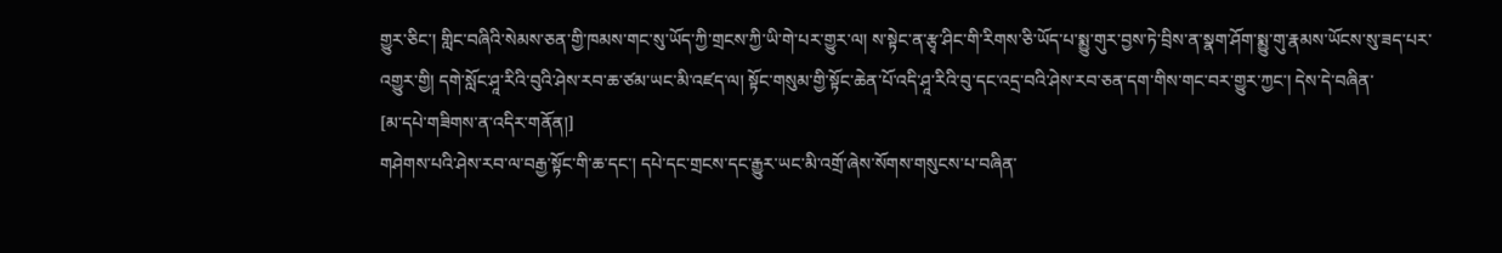གྱུར་ཅིང་། གླིང་བཞིའི་སེམས་ཅན་གྱི་ཁམས་གང་སུ་ཡོད་ཀྱི་གྲངས་ཀྱི་ཡི་གེ་པར་གྱུར་ལ། ས་སྟེང་ན་རྩྭ་ཤིང་གི་རིགས་ཅི་ཡོད་པ་སྨྱུ་གུར་བྱས་ཏེ་བྲིས་ན་སྣག་ཤོག་སྨྱུ་གུ་རྣམས་ཡོངས་སུ་ཟད་པར་འགྱུར་གྱི། དགེ་སློང་ཤཱ་རིའི་བུའི་ཤེས་རབ་ཆ་ཙམ་ཡང་མི་འཛད་ལ། སྟོང་གསུམ་གྱི་སྟོང་ཆེན་པོ་འདི་ཤཱ་རིའི་བུ་དང་འདྲ་བའི་ཤེས་རབ་ཅན་དག་གིས་གང་བར་གྱུར་ཀྱང་། དེས་དེ་བཞིན་
[མ་དཔེ་གཟིགས་ན་འདིར་གནོན།]
གཤེགས་པའི་ཤེས་རབ་ལ་བརྒྱ་སྟོང་གི་ཆ་དང་། དཔེ་དང་གྲངས་དང་རྒྱུར་ཡང་མི་འགྲོ་ཞེས་སོགས་གསུངས་པ་བཞིན་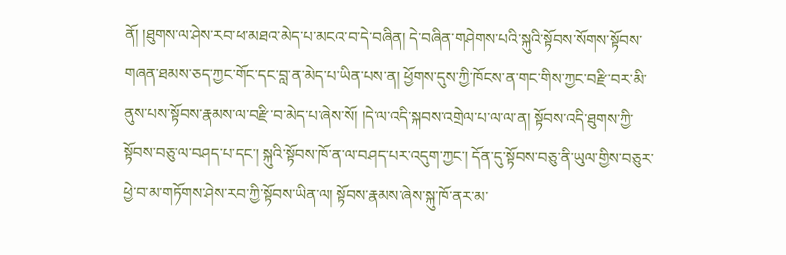ནོ། །ཐུགས་ལ་ཤེས་རབ་ཕ་མཐའ་མེད་པ་མངའ་བ་དེ་བཞིན། དེ་བཞིན་གཤེགས་པའི་སྐུའི་སྟོབས་སོགས་སྟོབས་གཞན་ཐམས་ཅད་ཀྱང་གོང་དང་བླ་ན་མེད་པ་ཡིན་པས་ན། ཕྱོགས་དུས་ཀྱི་ཁོངས་ན་གང་གིས་ཀྱང་བརྫི་བར་མི་ནུས་པས་སྟོབས་རྣམས་ལ་བརྫི་བ་མེད་པ་ཞེས་སོ། །དེ་ལ་འདི་སྐབས་འགྲེལ་པ་ལ་ལ་ན། སྟོབས་འདི་ཐུགས་ཀྱི་སྟོབས་བཅུ་ལ་བཤད་པ་དང་། སྐུའི་སྟོབས་ཁོ་ན་ལ་བཤད་པར་འདུག་ཀྱང་། དོན་དུ་སྟོབས་བཅུ་ནི་ཡུལ་གྱིས་བཅུར་ཕྱེ་བ་མ་གཏོགས་ཤེས་རབ་ཀྱི་སྟོབས་ཡིན་ལ། སྟོབས་རྣམས་ཞེས་སྐུ་ཁོ་ནར་མ་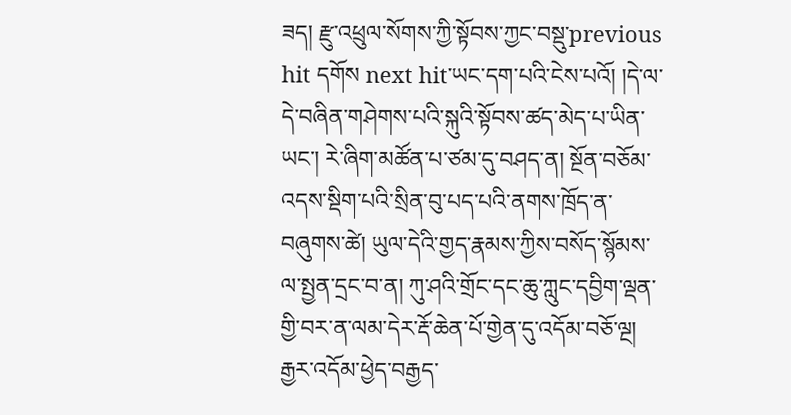ཟད། རྫུ་འཕྲུལ་སོགས་ཀྱི་སྟོབས་ཀྱང་བསྡུ་previous hit དགོས next hit་ཡང་དག་པའི་ངེས་པའོ། །དེ་ལ་དེ་བཞིན་གཤེགས་པའི་སྐུའི་སྟོབས་ཚད་མེད་པ་ཡིན་ཡང་། རེ་ཞིག་མཚོན་པ་ཙམ་དུ་བཤད་ན། སྔོན་བཅོམ་འདས་སྡིག་པའི་སྲིན་བུ་པད་པའི་ནགས་ཁྲོད་ན་བཞུགས་ཚེ། ཡུལ་དེའི་གྱད་རྣམས་ཀྱིས་བསོད་སྙོམས་ལ་སྤྱན་དྲང་བ་ན། ཀུ་ཤའི་གྲོང་དང་ཆུ་ཀླུང་དབྱིག་ལྡན་གྱི་བར་ན་ལམ་དེར་རྡོ་ཆེན་པོ་གྱེན་དུ་འདོམ་བཅོ་ལྔ། རྒྱར་འདོམ་ཕྱེད་བརྒྱད་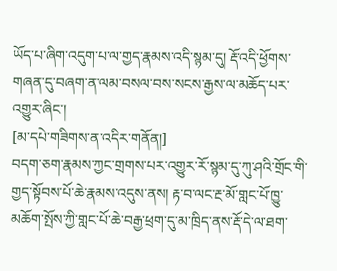ཡོད་པ་ཞིག་འདུག་པ་ལ་གྱད་རྣམས་འདི་སྙམ་དུ། རྡོ་འདི་ཕྱོགས་གཞན་དུ་བཞག་ན་ལམ་བསལ་བས་སངས་རྒྱས་ལ་མཆོད་པར་འགྱུར་ཞིང་།
[མ་དཔེ་གཟིགས་ན་འདིར་གནོན།]
བདག་ཅག་རྣམས་ཀྱང་གྲགས་པར་འགྱུར་རོ་སྙམ་དུ་ཀུ་ཤའི་གྲོང་གི་གྱད་སྟོབས་པོ་ཆེ་རྣམས་འདུས་ནས། རྟ་བ་ལང་རྔ་མོ་གླང་པོ་ཁྱུ་མཆོག་སྤོས་ཀྱི་གླང་པོ་ཆེ་བརྒྱ་ཕྲག་དུ་མ་ཁྲིད་ནས་རྡོ་དེ་ལ་ཐག་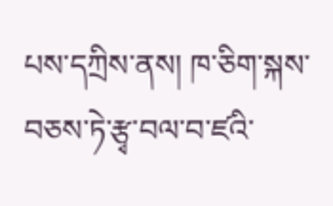པས་དཀྲིས་ནས། ཁ་ཅིག་སྐས་བཅས་ཏེ་རྩྭ་བལ་བ་ཛའི་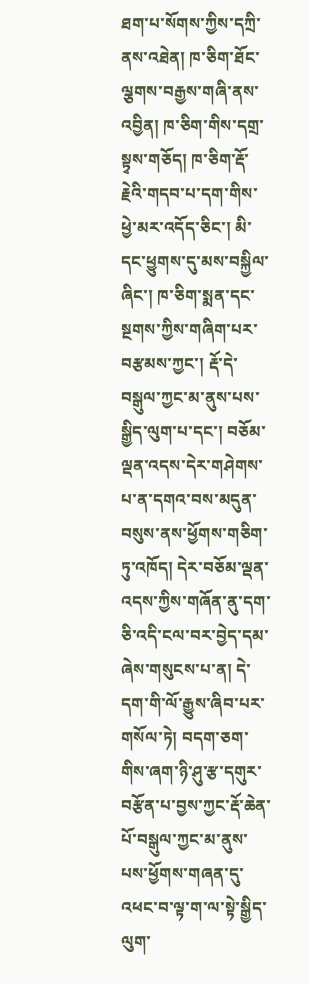ཐག་པ་སོགས་ཀྱིས་དཀྲི་ནས་འཐེན། ཁ་ཅིག་ཐོང་ལྕགས་བརྒྱས་གཞི་ནས་འབྱིན། ཁ་ཅིག་གིས་དགྲ་སྟྭས་གཅོད། ཁ་ཅིག་རྡོ་རྗེའི་གདབ་པ་དག་གིས་ཕྱེ་མར་འདོད་ཅིང་། མི་དང་ཕྱུགས་དུ་མས་བསྐྱིལ་ཞིང་། ཁ་ཅིག་སྨན་དང་སྔགས་ཀྱིས་གཞིག་པར་བརྩམས་ཀྱང་། རྡོ་དེ་བསྒུལ་ཀྱང་མ་ནུས་པས་སྒྱིད་ལུག་པ་དང་། བཅོམ་ལྡན་འདས་དེར་གཤེགས་པ་ན་དགའ་བས་མདུན་བསུས་ནས་ཕྱོགས་གཅིག་ཏུ་འཁོད། དེར་བཅོམ་ལྡན་འདས་ཀྱིས་གཞོན་ནུ་དག་ཅི་འདི་ངལ་བར་བྱེད་དམ་ཞེས་གསུངས་པ་ན། དེ་དག་གི་ལོ་རྒྱུས་ཞིབ་པར་གསོལ་ཏེ། བདག་ཅག་གིས་ཞག་ཉི་ཤུ་རྩ་དགུར་བརྩོན་པ་བྱས་ཀྱང་རྡོ་ཆེན་པོ་བསྒུལ་ཀྱང་མ་ནུས་པས་ཕྱོགས་གཞན་དུ་འཕང་བ་ལྟ་ག་ལ་སྟེ་སྒྱིད་ལུག་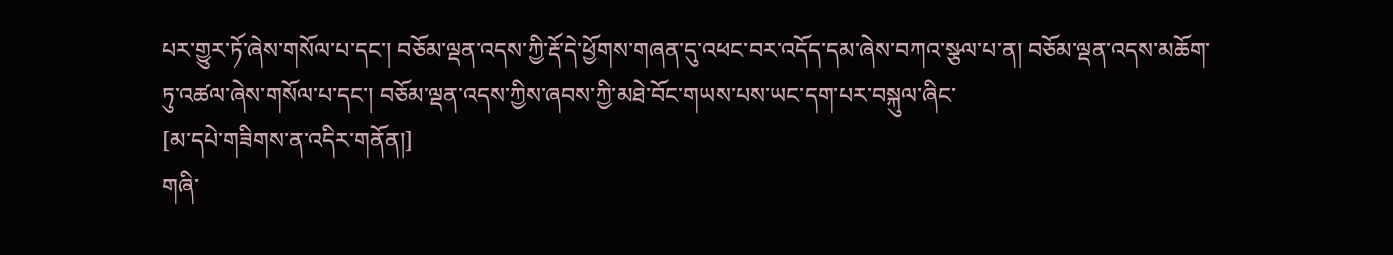པར་གྱུར་ཏོ་ཞེས་གསོལ་པ་དང་། བཅོམ་ལྡན་འདས་ཀྱི་རྡོ་དེ་ཕྱོགས་གཞན་དུ་འཕང་བར་འདོད་དམ་ཞེས་བཀའ་སྩལ་པ་ན། བཅོམ་ལྡན་འདས་མཆོག་ཏུ་འཚལ་ཞེས་གསོལ་པ་དང་། བཅོམ་ལྡན་འདས་ཀྱིས་ཞབས་ཀྱི་མཐེ་བོང་གཡས་པས་ཡང་དག་པར་བསྐུལ་ཞིང་
[མ་དཔེ་གཟིགས་ན་འདིར་གནོན།]
གཞི་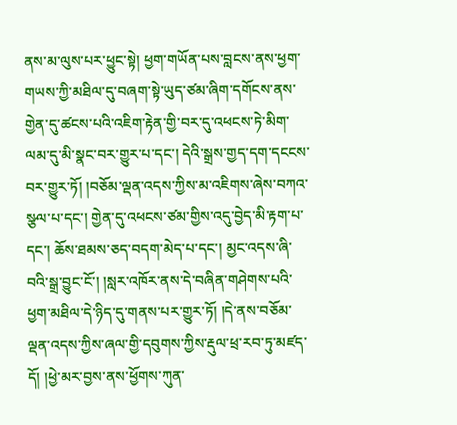ནས་མ་ལུས་པར་ཕྱུང་སྟེ། ཕྱག་གཡོན་པས་བླངས་ནས་ཕྱག་གཡས་ཀྱི་མཐིལ་དུ་བཞག་སྟེ་ཡུད་ཙམ་ཞིག་དགོངས་ནས་གྱེན་དུ་ཚངས་པའི་འཇིག་རྟེན་གྱི་བར་དུ་འཕངས་ཏེ་མིག་ལམ་དུ་མི་སྣང་བར་གྱུར་པ་དང་། དེའི་སྒྲས་གྱད་དག་དངངས་བར་གྱུར་ཏོ། །བཅོམ་ལྡན་འདས་ཀྱིས་མ་འཇིགས་ཞེས་བཀའ་སྩལ་པ་དང་། གྱེན་དུ་འཕངས་ཙམ་གྱིས་འདུ་བྱེད་མི་རྟག་པ་དང་། ཆོས་ཐམས་ཅད་བདག་མེད་པ་དང་། མྱང་འདས་ཞི་བའི་སྒྲ་བྱུང་ངོ་། །སླར་འཁོར་ནས་དེ་བཞིན་གཤེགས་པའི་ཕྱག་མཐིལ་དེ་ཉིད་དུ་གནས་པར་གྱུར་ཏོ། །དེ་ནས་བཅོམ་ལྡན་འདས་ཀྱིས་ཞལ་གྱི་དབུགས་ཀྱིས་རྡུལ་ཕྲ་རབ་ཏུ་མཛད་དོ། །ཕྱེ་མར་བྱས་ནས་ཕྱོགས་ཀུན་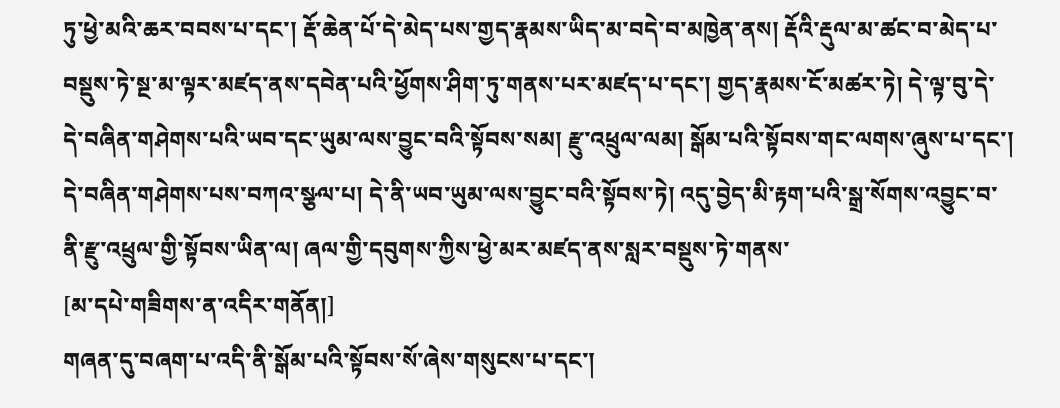ཏུ་ཕྱེ་མའི་ཆར་བབས་པ་དང་། རྡོ་ཆེན་པོ་དེ་མེད་པས་གྱད་རྣམས་ཡིད་མ་བདེ་བ་མཁྱེན་ནས། རྡོའི་རྡུལ་མ་ཚང་བ་མེད་པ་བསྡུས་ཏེ་སྔ་མ་ལྟར་མཛད་ནས་དབེན་པའི་ཕྱོགས་ཤིག་ཏུ་གནས་པར་མཛད་པ་དང་། གྱད་རྣམས་ངོ་མཚར་ཏེ། དེ་ལྟ་བུ་དེ་དེ་བཞིན་གཤེགས་པའི་ཡབ་དང་ཡུམ་ལས་བྱུང་བའི་སྟོབས་སམ། རྫུ་འཕྲུལ་ལམ། སྒོམ་པའི་སྟོབས་གང་ལགས་ཞུས་པ་དང་། དེ་བཞིན་གཤེགས་པས་བཀའ་སྩལ་པ། དེ་ནི་ཡབ་ཡུམ་ལས་བྱུང་བའི་སྟོབས་ཏེ། འདུ་བྱེད་མི་རྟག་པའི་སྒྲ་སོགས་འབྱུང་བ་ནི་རྫུ་འཕྲུལ་གྱི་སྟོབས་ཡིན་ལ། ཞལ་གྱི་དབུགས་ཀྱིས་ཕྱེ་མར་མཛད་ནས་སླར་བསྡུས་ཏེ་གནས་
[མ་དཔེ་གཟིགས་ན་འདིར་གནོན།]
གཞན་དུ་བཞག་པ་འདི་ནི་སྒོམ་པའི་སྟོབས་སོ་ཞེས་གསུངས་པ་དང་།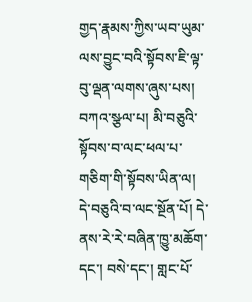གྱད་རྣམས་ཀྱིས་ཡབ་ཡུམ་ལས་བྱུང་བའི་སྟོབས་ཇི་ལྟ་བུ་ལྡན་ལགས་ཞུས་པས། བཀའ་སྩལ་པ། མི་བཅུའི་སྟོབས་བ་ལང་ཕལ་པ་གཅིག་གི་སྟོབས་ཡིན་ལ། དེ་བཅུའི་བ་ལང་སྔོན་པོ། དེ་ནས་རེ་རེ་བཞིན་ཁྱུ་མཆོག་དང་། བསེ་དང་། གླང་པོ་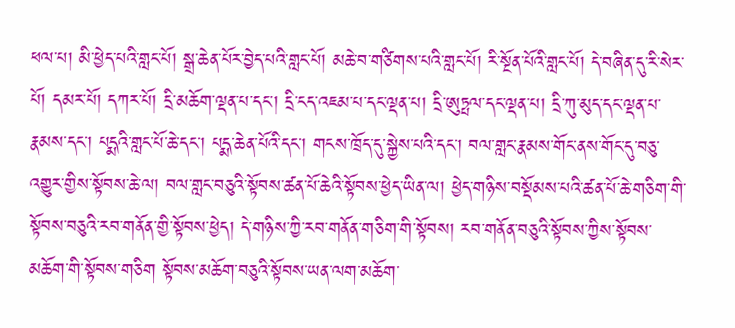ཕལ་པ། མི་ཕྱེད་པའི་གླང་པོ། སྒྲ་ཆེན་པོར་བྱེད་པའི་གླང་པོ། མཆེ་བ་གཙིགས་པའི་གླང་པོ། རི་སྔོན་པོའི་གླང་པོ། དེ་བཞིན་དུ་རི་སེར་པོ། དམར་པོ། དཀར་པོ། དྲི་མཆོག་ལྡན་པ་དང་། དྲི་ངད་འཇམ་པ་དང་ལྡན་པ། དྲི་ཨུཏྤལ་དང་ལྡན་པ། དྲི་ཀུ་མུད་དང་ལྡན་པ་རྣམས་དང་། པདྨའི་གླང་པོ་ཆེ་དང་། པདྨ་ཆེན་པོའི་དང་། གངས་ཁྲོད་དུ་སྐྱེས་པའི་དང་། བལ་གླང་རྣམས་གོང་ནས་གོང་དུ་བཅུ་འགྱུར་གྱིས་སྟོབས་ཆེ་ལ། བལ་གླང་བཅུའི་སྟོབས་ཚན་པོ་ཆེའི་སྟོབས་ཕྱེད་ཡིན་ལ། ཕྱེད་གཉིས་བསྡོམས་པའི་ཚན་པོ་ཆེ་གཅིག་གི་སྟོབས་བཅུའི་རབ་གནོན་གྱི་སྟོབས་ཕྱེད། དེ་གཉིས་ཀྱི་རབ་གནོན་གཅིག་གི་སྟོབས། རབ་གནོན་བཅུའི་སྟོབས་ཀྱིས་སྟོབས་མཆོག་གི་སྟོབས་གཅིག སྟོབས་མཆོག་བཅུའི་སྟོབས་ཡན་ལག་མཆོག་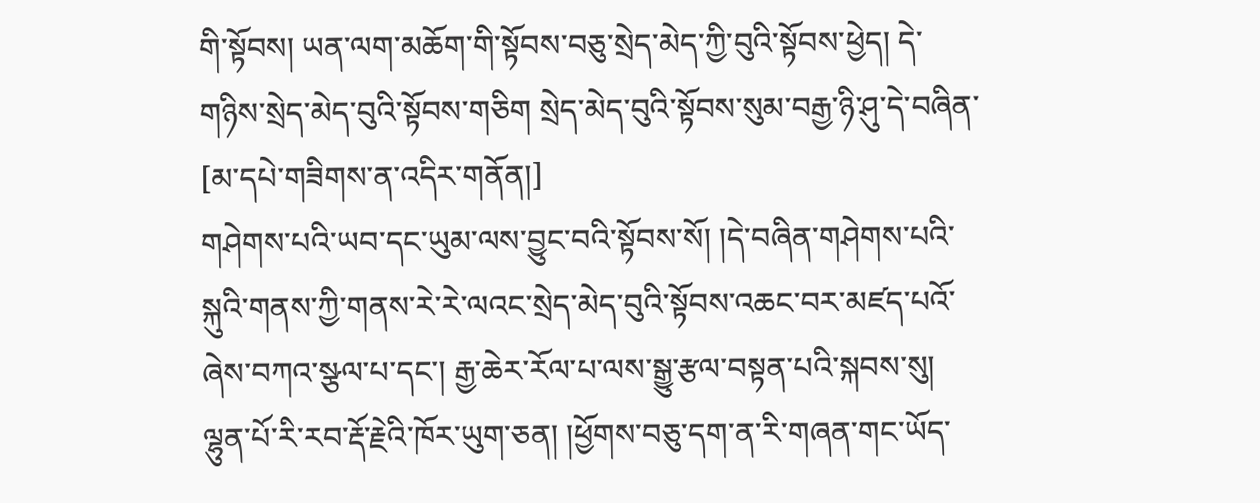གི་སྟོབས། ཡན་ལག་མཆོག་གི་སྟོབས་བཅུ་སྲེད་མེད་ཀྱི་བུའི་སྟོབས་ཕྱེད། དེ་གཉིས་སྲེད་མེད་བུའི་སྟོབས་གཅིག སྲེད་མེད་བུའི་སྟོབས་སུམ་བརྒྱ་ཉི་ཤུ་དེ་བཞིན་
[མ་དཔེ་གཟིགས་ན་འདིར་གནོན།]
གཤེགས་པའི་ཡབ་དང་ཡུམ་ལས་བྱུང་བའི་སྟོབས་སོ། །དེ་བཞིན་གཤེགས་པའི་སྐུའི་གནས་ཀྱི་གནས་རེ་རེ་ལའང་སྲེད་མེད་བུའི་སྟོབས་འཆང་བར་མཛད་པའོ་ཞེས་བཀའ་སྩལ་པ་དང་། རྒྱ་ཆེར་རོལ་པ་ལས་སྒྱུ་རྩལ་བསྟན་པའི་སྐབས་སུ། ལྷུན་པོ་རི་རབ་རྡོ་རྗེའི་ཁོར་ཡུག་ཅན། །ཕྱོགས་བཅུ་དག་ན་རི་གཞན་གང་ཡོད་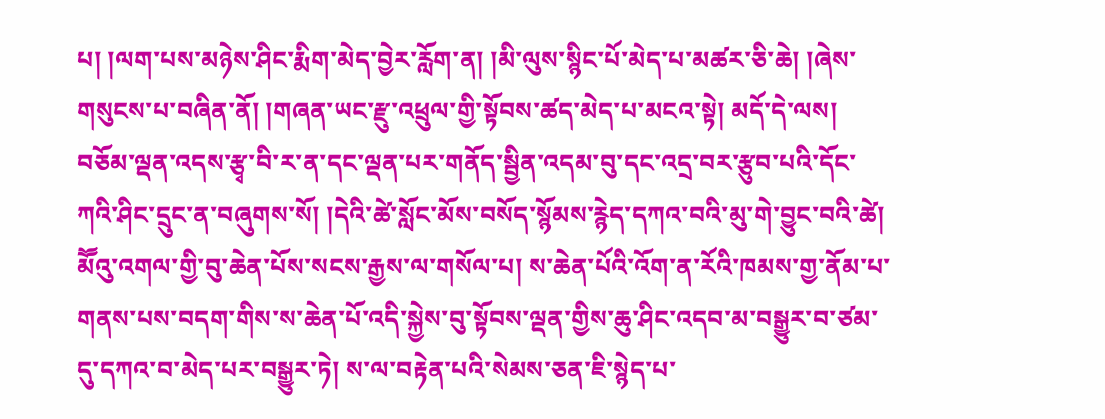པ། །ལག་པས་མཉེས་ཤིང་རྨིག་མེད་བྱེར་རློག་ན། །མི་ལུས་སྙིང་པོ་མེད་པ་མཚར་ཅི་ཆེ། །ཞེས་གསུངས་པ་བཞིན་ནོ། །གཞན་ཡང་རྫུ་འཕྲུལ་གྱི་སྟོབས་ཚད་མེད་པ་མངའ་སྟེ། མདོ་དེ་ལས། བཅོམ་ལྡན་འདས་རྩྭ་བི་ར་ན་དང་ལྡན་པར་གནོད་སྦྱིན་འདམ་བུ་དང་འདྲ་བར་རྩུབ་པའི་དོང་ཀའི་ཤིང་དྲུང་ན་བཞུགས་སོ། །དེའི་ཚེ་སློང་མོས་བསོད་སྙོམས་རྙེད་དཀའ་བའི་མུ་གེ་བྱུང་བའི་ཚེ། མཽའུ་འགལ་གྱི་བུ་ཆེན་པོས་སངས་རྒྱས་ལ་གསོལ་པ། ས་ཆེན་པོའི་འོག་ན་རོའི་ཁམས་གྱ་ནོམ་པ་གནས་པས་བདག་གིས་ས་ཆེན་པོ་འདི་སྐྱེས་བུ་སྟོབས་ལྡན་གྱིས་ཆུ་ཤིང་འདབ་མ་བསྒྱུར་བ་ཙམ་དུ་དཀའ་བ་མེད་པར་བསྒྱུར་ཏེ། ས་ལ་བརྟེན་པའི་སེམས་ཅན་ཇི་སྙེད་པ་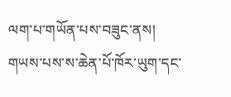ལག་པ་གཡོན་པས་བཟུང་ནས། གཡས་པས་ས་ཆེན་པོ་ཁོར་ཡུག་དང་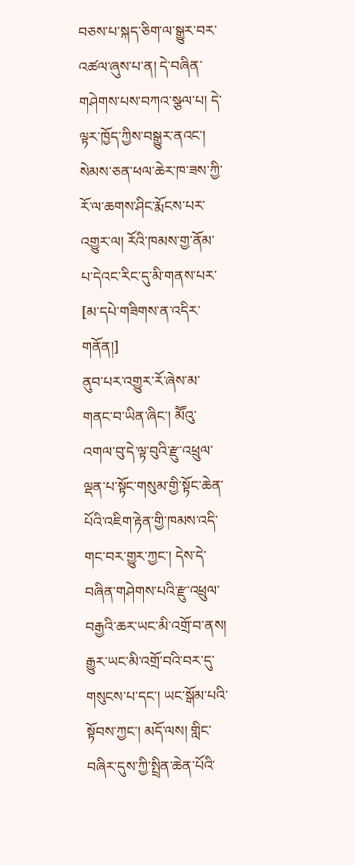བཅས་པ་སྐད་ཅིག་ལ་སྒྱུར་བར་འཚལ་ཞུས་པ་ན། དེ་བཞིན་གཤེགས་པས་བཀའ་སྩལ་པ། དེ་ལྟར་ཁྱོད་ཀྱིས་བསྒྱུར་ནའང་། སེམས་ཅན་ཕལ་ཆེར་ཁ་ཟས་ཀྱི་རོ་ལ་ཆགས་ཤིང་རྨོངས་པར་འགྱུར་ལ། རོའི་ཁམས་གྱ་ནོམ་པ་དེའང་རིང་དུ་མི་གནས་པར་
[མ་དཔེ་གཟིགས་ན་འདིར་གནོན།]
ནུབ་པར་འགྱུར་རོ་ཞེས་མ་གནང་བ་ཡིན་ཞིང་། མཽའུ་འགལ་བུ་དེ་ལྟ་བུའི་རྫུ་འཕྲུལ་ལྡན་པ་སྟོང་གསུམ་གྱི་སྟོང་ཆེན་པོའི་འཇིག་རྟེན་གྱི་ཁམས་འདི་གང་བར་གྱུར་ཀྱང་། དེས་དེ་བཞིན་གཤེགས་པའི་རྫུ་འཕྲུལ་བརྒྱའི་ཆར་ཡང་མི་འགྲོ་བ་ནས། རྒྱུར་ཡང་མི་འགྲོ་བའི་བར་དུ་གསུངས་པ་དང་། ཡང་སྒོམ་པའི་སྟོབས་ཀྱང་། མདོ་ལས། གླིང་བཞིར་དུས་ཀྱི་སྤྲིན་ཆེན་པོའི་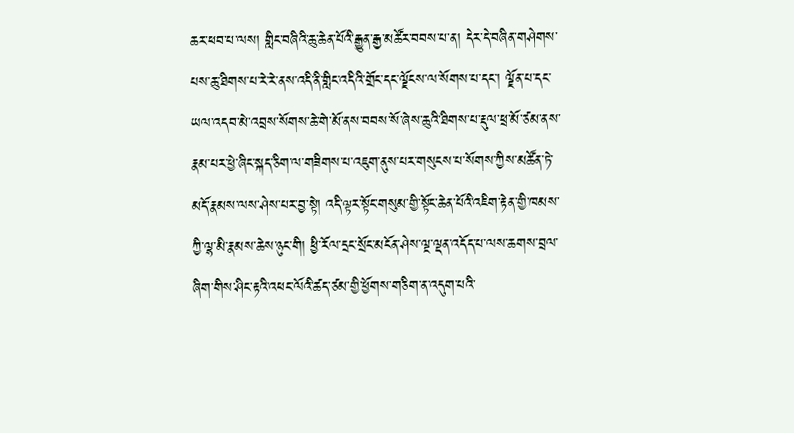ཆར་ཕབ་པ་ལས། གླིང་བཞིའི་ཆུ་ཆེན་པོའི་རྒྱུན་རྒྱ་མཚོར་བབས་པ་ན། དེར་དེ་བཞིན་གཤེགས་པས་ཆུ་ཐིགས་པ་རེ་རེ་ནས་འདི་ནི་གླིང་འདིའི་གྲོང་དང་ལྗོངས་ལ་སོགས་པ་དང་། ལྗོན་པ་དང་ཡལ་འདབ་མེ་འབྲས་སོགས་ཆེ་གེ་མོ་ནས་བབས་སོ་ཞེས་ཆུའི་ཐིགས་པ་རྡུལ་ཕྲ་མོ་ཙམ་ནས་རྣམ་པར་ཕྱེ་ཞིང་སྐད་ཅིག་ལ་གཟིགས་པ་འཇུག་ནུས་པར་གསུངས་པ་སོགས་ཀྱིས་མཚོན་ཏེ་མདོ་རྣམས་ལས་ཤེས་པར་བྱ་སྟེ། འདི་ལྟར་སྟོང་གསུམ་གྱི་སྟོང་ཆེན་པོའི་འཇིག་རྟེན་གྱི་ཁམས་ཀྱི་ལྷ་མི་རྣམས་ཆེས་ཉུང་གི། ཕྱི་རོལ་དྲང་སྲོང་མངོན་ཤེས་ལྔ་ལྡན་འདོད་པ་ལས་ཆགས་བྲལ་ཞིག་གིས་ཤིང་རྟའི་འཕང་ལོའི་ཚད་ཙམ་གྱི་ཕྱོགས་གཅིག་ན་འདུག་པའི་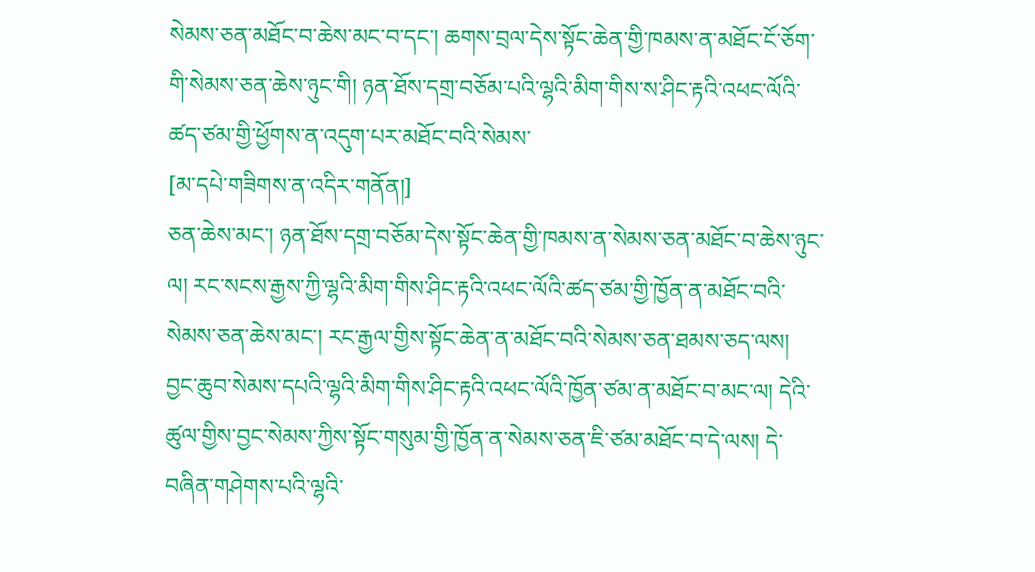སེམས་ཅན་མཐོང་བ་ཆེས་མང་བ་དང་། ཆགས་བྲལ་དེས་སྟོང་ཆེན་གྱི་ཁམས་ན་མཐོང་ངོ་ཅོག་གི་སེམས་ཅན་ཆེས་ཉུང་གི། ཉན་ཐོས་དགྲ་བཅོམ་པའི་ལྷའི་མིག་གིས་ས་ཤིང་རྟའི་འཕང་ལོའི་ཚད་ཙམ་གྱི་ཕྱོགས་ན་འདུག་པར་མཐོང་བའི་སེམས་
[མ་དཔེ་གཟིགས་ན་འདིར་གནོན།]
ཅན་ཆེས་མང་། ཉན་ཐོས་དགྲ་བཅོམ་དེས་སྟོང་ཆེན་གྱི་ཁམས་ན་སེམས་ཅན་མཐོང་བ་ཆེས་ཉུང་ལ། རང་སངས་རྒྱས་ཀྱི་ལྷའི་མིག་གིས་ཤིང་རྟའི་འཕང་ལོའི་ཚད་ཙམ་གྱི་ཁྱོན་ན་མཐོང་བའི་སེམས་ཅན་ཆེས་མང་། རང་རྒྱལ་གྱིས་སྟོང་ཆེན་ན་མཐོང་བའི་སེམས་ཅན་ཐམས་ཅད་ལས། བྱང་ཆུབ་སེམས་དཔའི་ལྷའི་མིག་གིས་ཤིང་རྟའི་འཕང་ལོའི་ཁྱོན་ཙམ་ན་མཐོང་བ་མང་ལ། དེའི་ཚུལ་གྱིས་བྱང་སེམས་ཀྱིས་སྟོང་གསུམ་གྱི་ཁྱོན་ན་སེམས་ཅན་ཇི་ཙམ་མཐོང་བ་དེ་ལས། དེ་བཞིན་གཤེགས་པའི་ལྷའི་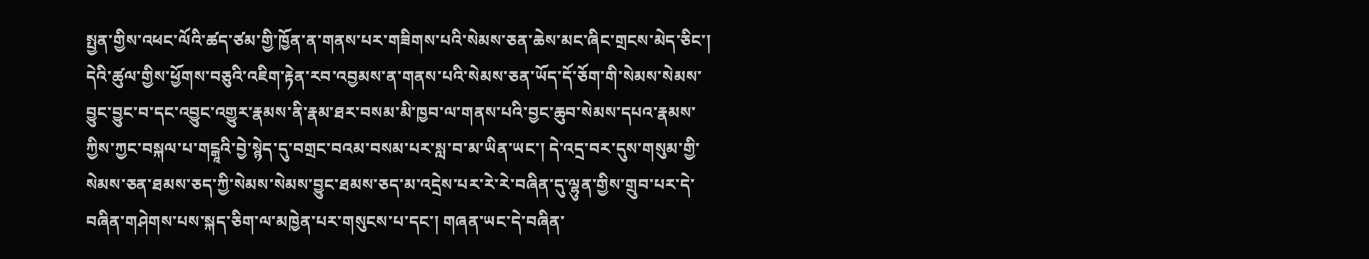སྤྱན་གྱིས་འཕང་ལོའི་ཚད་ཙམ་གྱི་ཁྱོན་ན་གནས་པར་གཟིགས་པའི་སེམས་ཅན་ཆེས་མང་ཞིང་གྲངས་མེད་ཅིང་། དེའི་ཚུལ་གྱིས་ཕྱོགས་བཅུའི་འཇིག་རྟེན་རབ་འབྱམས་ན་གནས་པའི་སེམས་ཅན་ཡོད་དོ་ཅོག་གི་སེམས་སེམས་བྱུང་བྱུང་བ་དང་འབྱུང་འགྱུར་རྣམས་ནི་རྣམ་ཐར་བསམ་མི་ཁྱབ་ལ་གནས་པའི་བྱང་ཆུབ་སེམས་དཔའ་རྣམས་ཀྱིས་ཀྱང་བསྐལ་པ་གངྒཱའི་བྱེ་སྙེད་དུ་བགྲང་བའམ་བསམ་པར་སླ་བ་མ་ཡིན་ཡང་། དེ་འདྲ་བར་དུས་གསུམ་གྱི་སེམས་ཅན་ཐམས་ཅད་ཀྱི་སེམས་སེམས་བྱུང་ཐམས་ཅད་མ་འདྲེས་པར་རེ་རེ་བཞིན་དུ་ལྷུན་གྱིས་གྲུབ་པར་དེ་བཞིན་གཤེགས་པས་སྐད་ཅིག་ལ་མཁྱེན་པར་གསུངས་པ་དང་། གཞན་ཡང་དེ་བཞིན་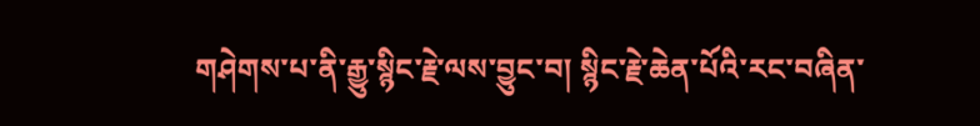གཤེགས་པ་ནི་རྒྱུ་སྙིང་རྗེ་ལས་བྱུང་བ། སྙིང་རྗེ་ཆེན་པོའི་རང་བཞིན་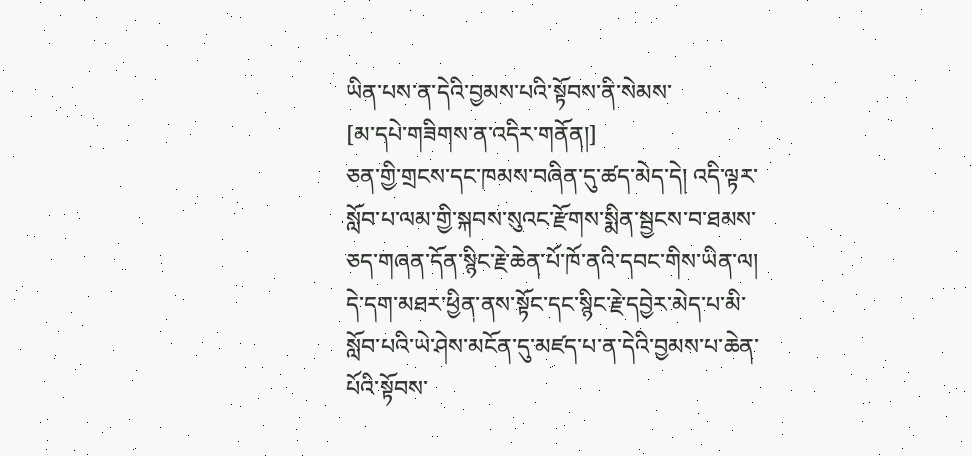ཡིན་པས་ན་དེའི་བྱམས་པའི་སྟོབས་ནི་སེམས་
[མ་དཔེ་གཟིགས་ན་འདིར་གནོན།]
ཅན་གྱི་གྲངས་དང་ཁམས་བཞིན་དུ་ཚད་མེད་དེ། འདི་ལྟར་སློབ་པ་ལམ་གྱི་སྐབས་སུའང་རྫོགས་སྨིན་སྦྱངས་བ་ཐམས་ཅད་གཞན་དོན་སྙིང་རྗེ་ཆེན་པོ་ཁོ་ནའི་དབང་གིས་ཡིན་ལ། དེ་དག་མཐར་ཕྱིན་ནས་སྟོང་དང་སྙིང་རྗེ་དབྱེར་མེད་པ་མི་སློབ་པའི་ཡེ་ཤེས་མངོན་དུ་མཛད་པ་ན་དེའི་བྱམས་པ་ཆེན་པོའི་སྟོབས་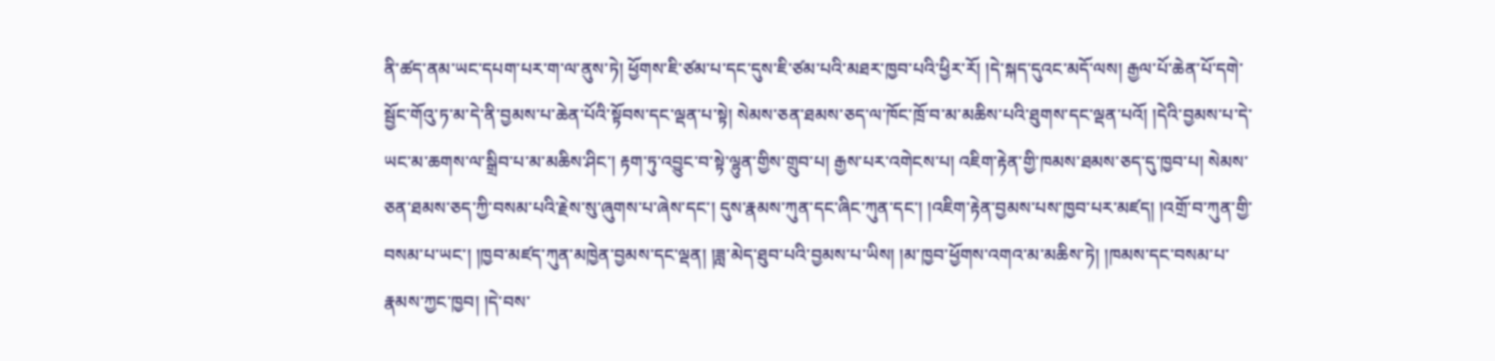ནི་ཚད་ནམ་ཡང་དཔག་པར་ག་ལ་ནུས་ཏེ། ཕྱོགས་ཇི་ཙམ་པ་དང་དུས་ཇི་ཙམ་པའི་མཐར་ཁྱབ་པའི་ཕྱིར་རོ། །དེ་སྐད་དུའང་མདོ་ལས། རྒྱལ་པོ་ཆེན་པོ་དགེ་སྦྱོང་གོའུ་ཏ་མ་དེ་ནི་བྱམས་པ་ཆེན་པོའི་སྟོབས་དང་ལྡན་པ་སྟེ། སེམས་ཅན་ཐམས་ཅད་ལ་ཁོང་ཁྲོ་བ་མ་མཆིས་པའི་ཐུགས་དང་ལྡན་པའོ། །དེའི་བྱམས་པ་དེ་ཡང་མ་ཆགས་ལ་སྒྲིབ་པ་མ་མཆིས་ཤིང་། རྟག་ཏུ་འབྱུང་བ་སྟེ་ལྷུན་གྱིས་གྲུབ་པ། རྒྱས་པར་འགེངས་པ། འཇིག་རྟེན་གྱི་ཁམས་ཐམས་ཅད་དུ་ཁྱབ་པ། སེམས་ཅན་ཐམས་ཅད་ཀྱི་བསམ་པའི་རྗེས་སུ་ཞུགས་པ་ཞེས་དང་། དུས་རྣམས་ཀུན་དང་ཞིང་ཀུན་དང་། །འཇིག་རྟེན་བྱམས་པས་ཁྱབ་པར་མཛད། །འགྲོ་བ་ཀུན་གྱི་བསམ་པ་ཡང་། །ཁྱབ་མཛད་ཀུན་མཁྱེན་བྱམས་དང་ལྡན། །ཟླ་མེད་ཐུབ་པའི་བྱམས་པ་ཡིས། །མ་ཁྱབ་ཕྱོགས་འགའ་མ་མཆིས་ཏེ། །ཁམས་དང་བསམ་པ་རྣམས་ཀྱང་ཁྱབ། །དེ་བས་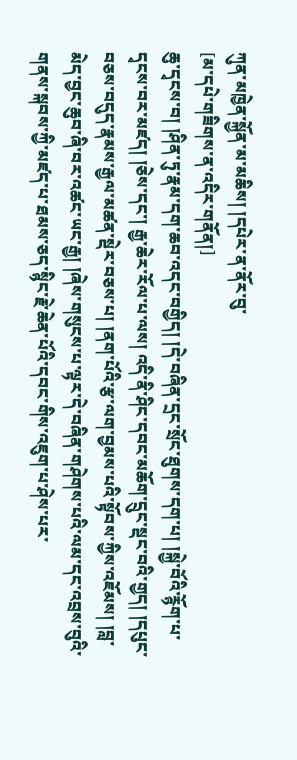ཀུན་མཁྱེན་སྐྱོན་མ་མཆིས། །དཔེར་ན་ནོར་བུ་
[མ་དཔེ་གཟིགས་ན་འདིར་གནོན།]
ཆུ་དྭངས་བ། །ཤིན་ཏུ་རྣམ་དག་ཆབ་འདང་བགྱིད། །དེ་བཞིན་དྲང་སྲོང་ཐུགས་དག་པ། །སྐྱེ་བོའི་རྙོག་པ་དྭངས་བར་མཛད། །ཅེས་དང་། རྒྱ་ཆེར་རོལ་པ་ལས། འདི་ནི་ཤིང་དབང་མཆོག་དྲུང་སྡང་བའི་གྱད། །དཔུང་བཅས་བདུད་རྣམས་རྒྱལ་མཚན་སྡེར་བཅས་པ། །ནག་པོའི་རྩ་ལག་བྱམས་པའི་སྟོབས་ཀྱིས་འཇོམས། །བླ་མེད་བྱང་ཆུབ་ཞི་བར་འཚང་ཡང་རྒྱ། །ཞེས་གསུངས་པ་ལྟར་དེ་བཞིན་གཤེགས་པའི་ལམ་དང་འབྲས་བུའི་གནས་སྐབས་ཀྱི་མཛད་པ་ཐམས་ཅད་སྙིང་རྗེ་ཆེན་པོའི་དབང་གིས་འཇུག་པ་ཤེས་པར་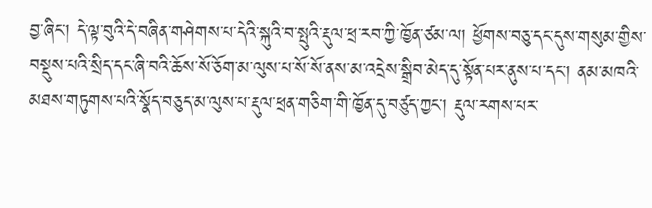བྱ་ཞིང་། དེ་ལྟ་བུའི་དེ་བཞིན་གཤེགས་པ་དེའི་སྐུའི་བ་སྤུའི་རྡུལ་ཕྲ་རབ་ཀྱི་ཁྱོན་ཙམ་ལ། ཕྱོགས་བཅུ་དང་དུས་གསུམ་གྱིས་བསྡུས་པའི་སྲིད་དང་ཞི་བའི་ཆོས་སོ་ཅོག་མ་ལུས་པ་སོ་སོ་ནས་མ་འདྲེས་སྒྲིབ་མེད་དུ་སྟོན་པར་ནུས་པ་དང་། ནམ་མཁའི་མཐས་གཏུགས་པའི་སྣོད་བཅུད་མ་ལུས་པ་རྡུལ་ཕྲན་གཅིག་གི་ཁྱོན་དུ་བཙུད་ཀྱང་། རྡུལ་རགས་པར་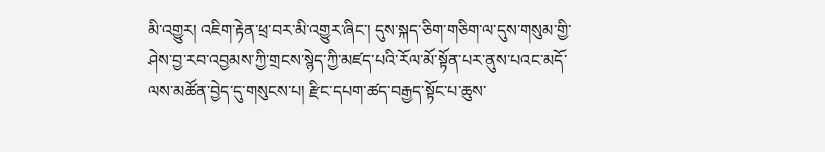མི་འགྱུར། འཇིག་རྟེན་ཕྲ་བར་མི་འགྱུར་ཞིང་། དུས་སྐད་ཅིག་གཅིག་ལ་དུས་གསུམ་གྱི་ཤེས་བྱ་རབ་འབྱམས་ཀྱི་གྲངས་སྙེད་ཀྱི་མཛད་པའི་རོལ་མོ་སྟོན་པར་ནུས་པའང་མདོ་ལས་མཚོན་བྱེད་དུ་གསུངས་པ། རྫིང་དཔག་ཚད་བརྒྱད་སྟོང་པ་ཆུས་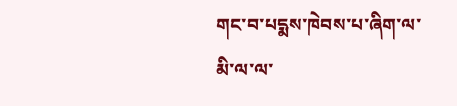གང་བ་པདྨས་ཁེབས་པ་ཞིག་ལ་མི་ལ་ལ་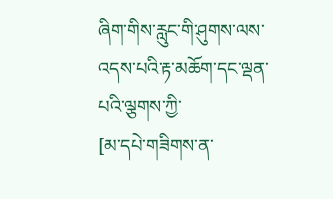ཞིག་གིས་རླུང་གི་ཤུགས་ལས་འདས་པའི་རྟ་མཆོག་དང་ལྡན་པའི་ལྕགས་ཀྱི་
[མ་དཔེ་གཟིགས་ན་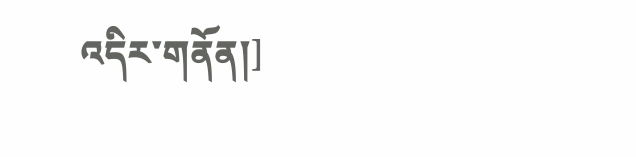འདིར་གནོན།]